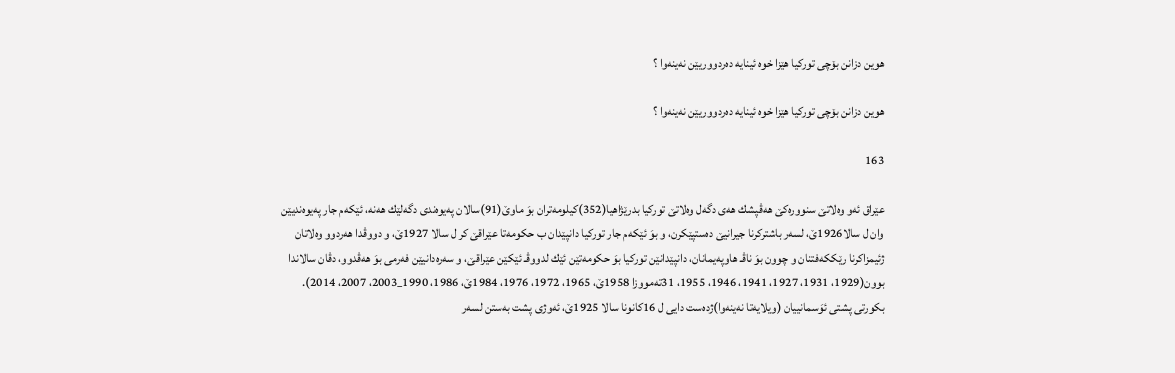هوین دزانن بۆچی توركیا هێزا خوه‌ ئینایه‌ ده‌ردووریێن نه‌ینه‌وا ؟

هوین دزانن بۆچی توركیا هێزا خوه‌ ئینایه‌ ده‌ردووریێن نه‌ینه‌وا ؟

163

عێراق ئه‌و وه‌لاتێ سنووره‌كێ هه‌ڤپشك هه‌ی دگه‌ل وه‌لاتێ توركیا بدرێژاهیا(352)كیلومه‌تران بوَ ماوێ(91)سالان په‌یوه‌ندی دگه‌لێك هه‌نه‌، ئێكه‌م جار په‌یوه‌ندیێن وان ل سالا1926ێ، لسه‌ر باشتركرنا جیرانیێ ده‌ستپێكرن، و بوَ ئێكه‌م جار توركیا دانپێدان ب حكومه‌تا عێراقێ كر ل سالا 1927ێ، و دووڤدا هه‌ردوو وه‌لاتان ژئیمزاكرنا رێككه‌فتنان و چوون بوَ ناڤـ هاوپه‌یمانان، دانپێدانێن توركیا بوَ حكومه‌تێن ئێك لدووڤـ ئێكێن عێراقێ، و سه‌ره‌دانیێن فه‌رمی بوَ هه‌ڤدوو، دڤان سالاندا بوون(1929، 1931، 1927، 1941، 1946، 1955، 31ته‌مووزا 1958ێ، 1965، 1972، 1976، 1984ێ، 1986، 1990_2003، 2007، 2014).
بكورتی پشتی ئوَسمانییان (ویلایه‌تا نه‌ینه‌وا)ژده‌ست دایی ل 16كانونا سالا 1925ێ، ئه‌وژی پشت به‌ستن لسه‌ر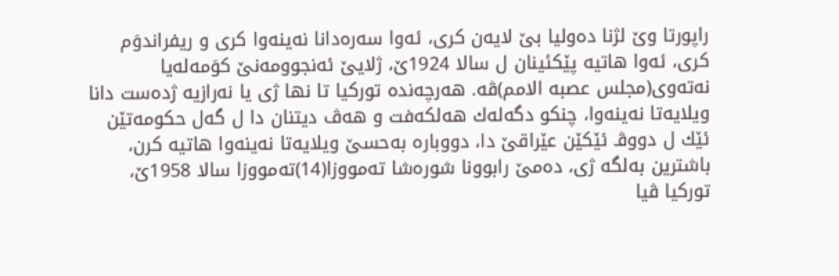راپورتا وێ لژنا ده‌ولیا بێ لایه‌ن كری، ئه‌وا سه‌ره‌دانا نه‌ینه‌وا كری و ریفراندوَم كری، ئه‌وا هاتیه‌ پێكئینان ل سالا 1924ێ، ژلایێ ئه‌نجوومه‌نێ كوَمه‌له‌یا نه‌ته‌وی(مجلس عصبه‌ الامم)ڤه‌. هه‌رچه‌نده‌ توركیا تا نها ژی یا نه‌رازیه‌ ژده‌ست دانا ویلایه‌تا نه‌ینه‌وا، چنكو دگه‌له‌ك هه‌لكه‌فت و هه‌ڤ دیتنان دا ل گه‌ل حكومه‌تێن ئێك ل دووڤـ ئێكێن عێراقێ دا، دووباره‌ به‌حسێ ویلایه‌تا نه‌ینه‌وا هاتیه‌ كرن، باشترین به‌لگه‌ ژی، ده‌مێ رابوونا شوره‌شا ته‌مووزا(14)ته‌مووزا سالا 1958ێ، توركیا ڤیا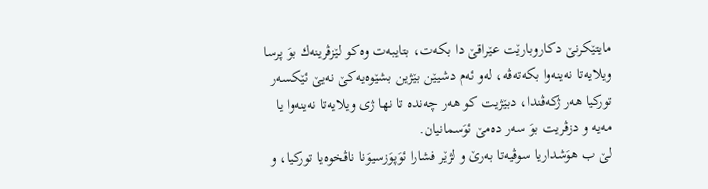مایتێكرنێ دكاروبارێت عێراقێ دا بكه‌ت، بتایبه‌ت وه‌كو لێزڤرینه‌ك بوَ پرسا ویلایه‌تا نه‌ینه‌وا بكه‌ته‌ڤه‌، له‌و ئه‌م دشیێن بێژین بشێوه‌یه‌كێ نه‌یێ ئێكسه‌ر توركیا هه‌ر ژكه‌ڤندا، دبێژیت كو هه‌ر چه‌نده‌ تا نها ژی ویلایه‌تا نه‌ینه‌وا یا مه‌یه‌ و دزڤریت بوَ سه‌ر ده‌مێ ئوَسمانیان.
لێ ب هوَشداریا سوڤیه‌تا به‌رێ و لژێر فشارا ئوَپوَزسیوَنا ناڤخوه‌یا توركیا، و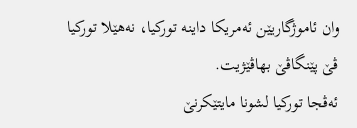وان ئاموژگاریێن ئه‌مریكا داینه‌ توركیا، نه‌هێلا توركیا ڤێ پێنگاڤێ بهاڤێژیت.
ئه‌ڤجا توركیا لشونا مایتێكرنێ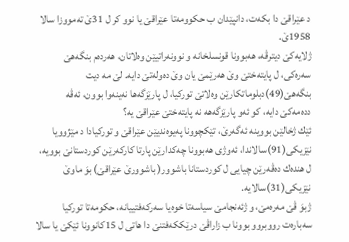د عێراقێ دا بكه‌ت، دانپێدان ب حكوومه‌تا عێراقێ یا نوو كر ل 31ێ ته‌مووزا سالا 1958ێ.
ژلایه‌كێ دیترڤه‌، هه‌بوونا قونسلخانه‌ و نوونه‌راتیێن وه‌لاتان، هه‌رده‌م بنگه‌هێ سه‌ره‌كی، ل پایته‌ختێ وێ هه‌رێمێ یان وێ ده‌وله‌تێ دایه‌. لێ مه‌ دیت بنگه‌هێ(49)دبلوماتكارێن وه‌لاتێ توركیا، ل پارێزگه‌ها نه‌ینه‌وا بوون، ئه‌ڤه‌ دده‌مه‌كێ دایه‌، كو ئه‌و پارێزگه‌هه‌ نه‌ پایته‌ختێ عێراقێ یه‌؟
ئێك ژخالێن بووینه‌ ئه‌گه‌رێ، تێكچوونا په‌یوه‌ندیێن عێراقێ و توركیادا د مێژوویا نێزیكی(91)سالاندا، ئه‌وژی هه‌بوونا چه‌كدارێن پارتا كاركه‌رێن كوردستانێ بوویه‌، ل هنده‌ك ده‌ڤه‌رێن چیایی ل كوردستانا باشوور( باشوورێ عێراقێ) بوَ ماوێ نێزیكی(31)سالایه‌.
ژبوَ ڤێ مه‌ره‌مێ، و ژئه‌نجامێ سیاسه‌تا خوه‌یا سه‌ركه‌فتییانه‌، حكومه‌تا توركیا سه‌باره‌ت رووبروو بوونا ب زاراڤێ درێككه‌فتنێ دا هاتی ل 15كانوونا ئێكێ یا سالا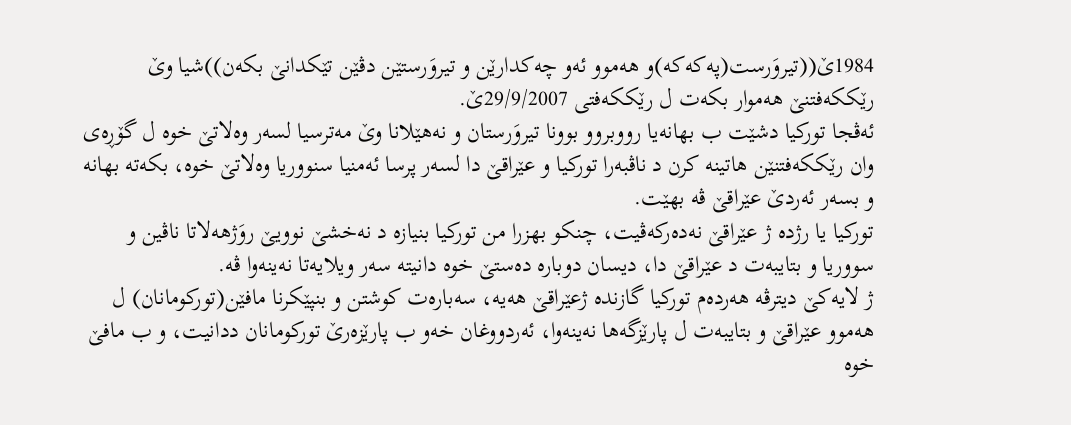1984ێ((تیروَرست(په‌كه‌كه‌)و هه‌موو ئه‌و چه‌كدارێن و تیروَرستێن دڤێن تێكدانێ بكه‌ن))شیا وێ رێككه‌فتنێ هه‌موار بكه‌ت ل رێككه‌فتی 29/9/2007ێ.
ئه‌ڤجا توركیا دشێت ب بهانه‌یا رووبروو بوونا تیروَرستان و نه‌هێلانا وێ مه‌ترسیا لسه‌ر وه‌لاتێ خوه‌ ل گۆڕه‌ی وان رێككه‌فتنێن هاتینه‌ كرن د ناڤبه‌را توركیا و عێراقێ دا لسه‌ر پرسا ئه‌منیا سنووریا وه‌لاتێ خوه‌، بكه‌ته‌ بهانه‌ و بسه‌ر ئه‌ردێ عێراقێ ڤه‌ بهێت.
توركیا یا رژده‌ ژ عێراقێ نه‌ده‌ركه‌ڤیت، چنكو بهزرا من توركیا بنیازه‌ د نه‌خشێ نوویێ روَژهه‌لاتا ناڤین و سووریا و بتایبه‌ت د عێراقێ دا، دیسان دوباره‌ ده‌ستێ خوه‌ دانیته‌ سه‌ر ویلایه‌تا نه‌ینه‌وا ڤه‌.
ژ لایه‌كێ دیترڤه‌ هه‌رده‌م توركیا گازنده‌ ژعێراقێ هه‌یه‌، سه‌باره‌ت كوشتن و بنپێكرنا مافێن(توركومانان) ل هه‌موو عێراقێ و بتایبه‌ت ل پارێزگه‌ها نه‌ینه‌وا، ئه‌ردووغان خه‌و ب پارێزه‌رێ توركومانان ددانیت، و ب مافێ خوه‌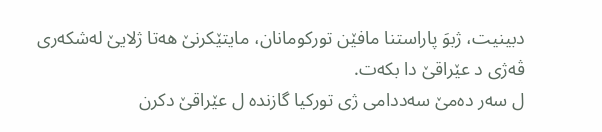دبینیت، ژبوَ پاراستنا مافێن توركومانان، مایتێكرنێ هه‌تا ژلایێ له‌شكه‌ری ڤه‌ژی د عێراقێ دا بكه‌ت.
ل سه‌ر ده‌مێ سه‌ددامی ژی توركیا گازنده‌ ل عێراقێ دكرن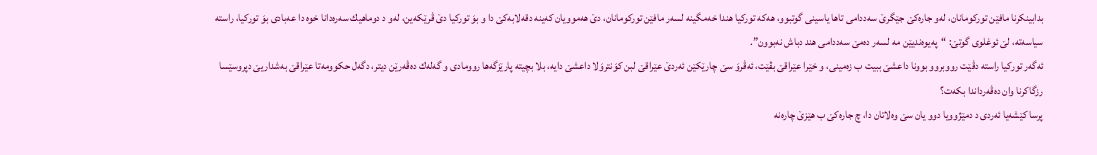بدابینكرنا مافێن توركومانان، له‌و جاره‌كێ جێگرێ سه‌ددامی تاها یاسینی گوتبوو، هه‌كه‌ توركیا هندا خه‌مگینه‌ لسه‌ر مافێن توركومانان، دێ هه‌موویان كه‌ینه‌ دقه‌لابه‌كێ دا و بوَ توركیا دێ ڤرێكه‌ین، له‌و د دوماهیك سه‌ره‌دانا خوه‌ دا عه‌بادی بوَ توركیا، راسته‌ سیاسه‌ته‌، لێ ئوغلوی گوتێ: “په‌یوه‌ندیێن مه‌ لسه‌ر ده‌مێ سه‌ددامی هند دباش نه‌بوون”.
ئه‌گه‌ر توركیا راسته‌ دڤێت رووبروو بوونا داعشێ ببیت ب زه‌مینی، و خێرا عێراقێ بڤێت، ئه‌ڤروَ سێ چارێكێن ئه‌ردێ عێراقێ لبن كوَنتروَلا داعشێ دایه‌، بلا بچیته‌ پارێزگه‌ها روومادی و گه‌له‌ك ده‌ڤه‌رێن دیتر، دگه‌ل حكوومه‌تا عێراقێ به‌شداریێ دپروسێسا رزگاكرنا وان ده‌ڤه‌رداندا بكه‌ت؟
پرسا كێشه‌یا ئه‌ردی د دمێژوویا دوو یان سێ وه‌لاتان دا، چ جاره‌كێ ب هێزێ چاره‌نه‌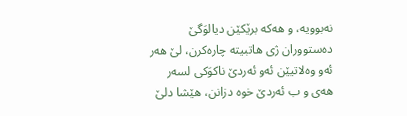نه‌بوویه‌، و هه‌كه‌ برێكێن دیالوَگێ ده‌ستووران ژی هاتبیته‌ چاره‌كرن، لێ هه‌ر ئه‌و وه‌لاتیێن ئه‌و ئه‌ردێ ناكوَكی لسه‌ر هه‌ی و ب ئه‌ردێ خوه‌ دزانن، هێشا دلێ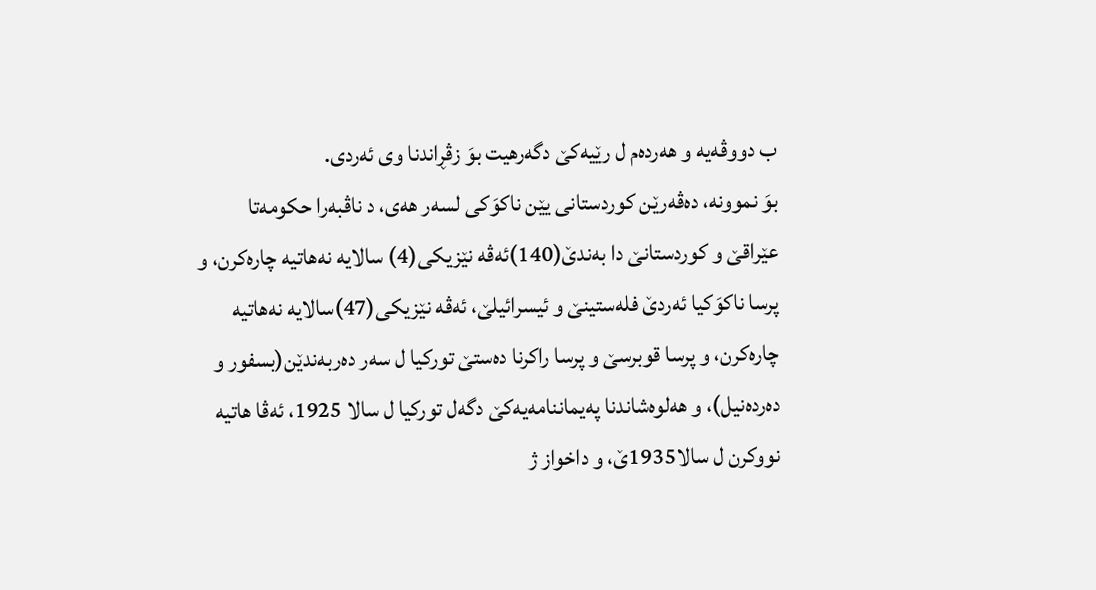ب دووڤه‌یه‌ و هه‌رده‌م ل رێیه‌كێ دگه‌رهیت بوَ زڤڕاندنا وی ئه‌ردی.
بوَ نموونه‌، ده‌ڤه‌رێن كوردستانی یێن ناكوَكی لسه‌ر هه‌ی، د ناڤبه‌را حكومه‌تا عێراقێ و كوردستانێ دا به‌ندێ(140)ئه‌ڤه‌ نێزیكی(4) سالایه‌ نه‌هاتیه‌ چاره‌كرن، و پرسا ناكوَكیا ئه‌ردێ فله‌ستینێ و ئیسرائیلێ، ئه‌ڤه‌ نێزیكی(47)سالایه‌ نه‌هاتیه‌ چاره‌كرن، و پرسا قوبرسێ و پرسا راكرنا ده‌ستێ توركیا ل سه‌ر ده‌ربه‌ندێن(بسفور و ده‌رده‌نیل)، و هه‌لوه‌شاندنا په‌یماننامه‌یه‌كێ دگه‌ل توركیا ل سالا 1925، ئه‌ڤا هاتیه‌ نووكرن ل سالا1935ێ، و داخواز ژ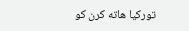توركیا هاته‌ كرن كو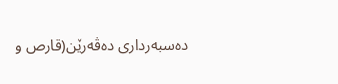ده‌سبه‌رداری ده‌ڤه‌رێن(قارص و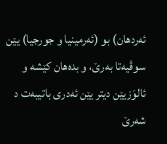ئه‌ردهان) بو (ئه‌رمینیا و جورجیا) یێن سوڤیه‌تا به‌رێ، و بده‌هان كێشه‌ و ئالوَزیێن دیتر یێن ئه‌دری باتیبه‌ت د شه‌رێ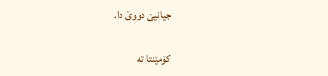جیانیێ دووێ دا.

کۆمێنتا تە